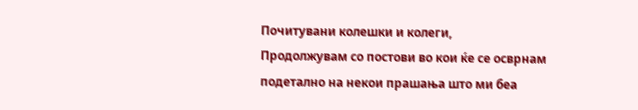Почитувани колешки и колеги,
Продолжувам со постови во кои ќе се осврнам подетално на некои прашања што ми беа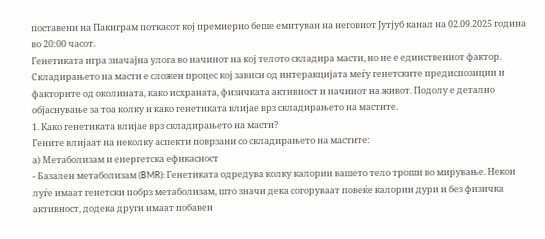поставени на Пакиграм поткасот кој премиерно беше емитуван на неговиот Јутјуб канал на 02.09.2025 година во 20:00 часот.
Генетиката игра значајна улога во начинот на кој телото складира масти, но не е единствениот фактор. Складирањето на масти е сложен процес кој зависи од интеракцијата меѓу генетските предиспозиции и факторите од околината, како исхраната, физичката активност и начинот на живот. Подолу е детално објаснување за тоа колку и како генетиката влијае врз складирањето на мастите.
1. Како генетиката влијае врз складирањето на масти?
Гените влијаат на неколку аспекти поврзани со складирањето на мастите:
а) Метаболизам и енергетска ефикасност
- Базален метаболизам (BMR): Генетиката одредува колку калории вашето тело троши во мирување. Некои луѓе имаат генетски побрз метаболизам, што значи дека согоруваат повеќе калории дури и без физичка активност, додека други имаат побавен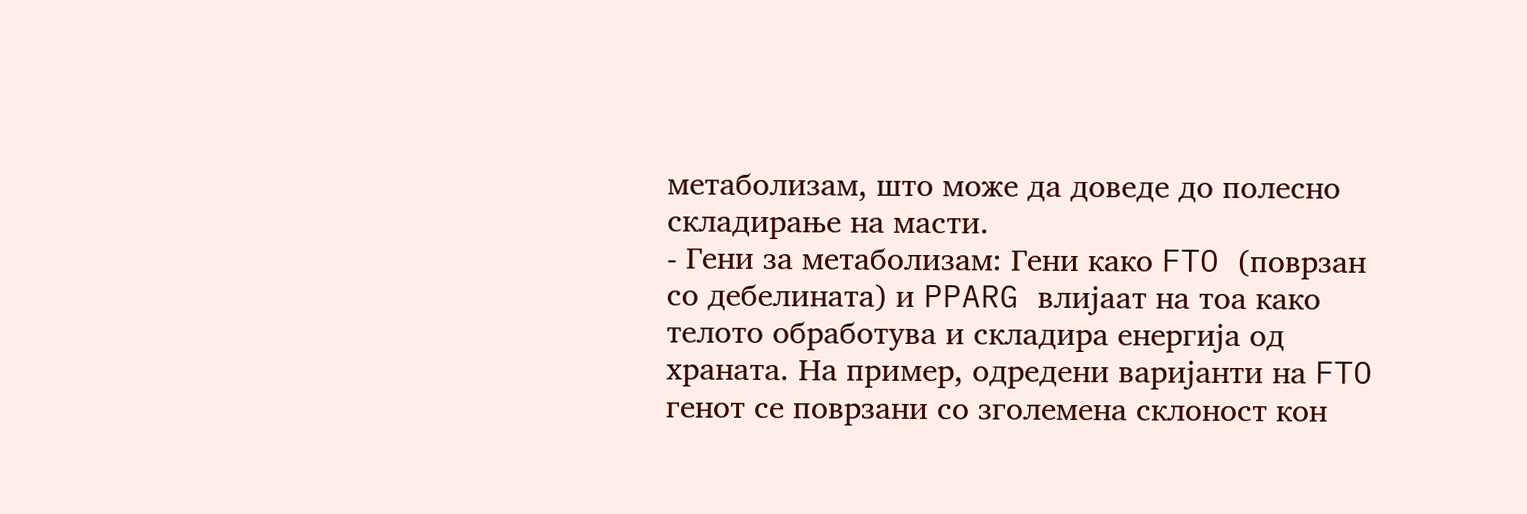метаболизам, што може да доведе до полесно складирање на масти.
- Гени за метаболизам: Гени како FTO (поврзан со дебелината) и PPARG влијаат на тоа како телото обработува и складира енергија од храната. На пример, одредени варијанти на FTO генот се поврзани со зголемена склоност кон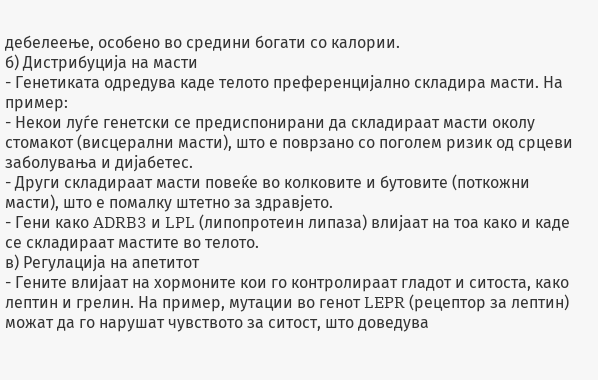дебелеење, особено во средини богати со калории.
б) Дистрибуција на масти
- Генетиката одредува каде телото преференцијално складира масти. На пример:
- Некои луѓе генетски се предиспонирани да складираат масти околу стомакот (висцерални масти), што е поврзано со поголем ризик од срцеви заболувања и дијабетес.
- Други складираат масти повеќе во колковите и бутовите (поткожни масти), што е помалку штетно за здравјето.
- Гени како ADRB3 и LPL (липопротеин липаза) влијаат на тоа како и каде се складираат мастите во телото.
в) Регулација на апетитот
- Гените влијаат на хормоните кои го контролираат гладот и ситоста, како лептин и грелин. На пример, мутации во генот LEPR (рецептор за лептин) можат да го нарушат чувството за ситост, што доведува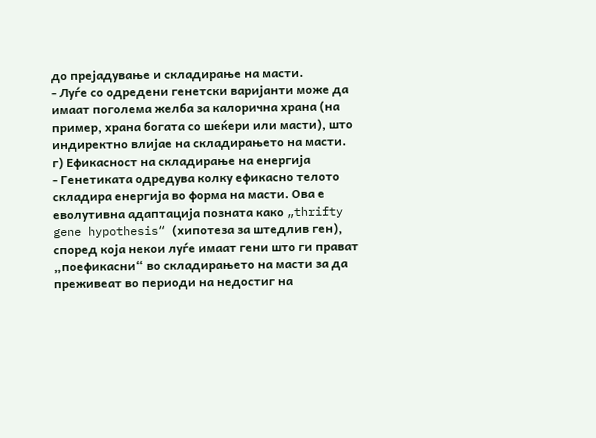до прејадување и складирање на масти.
- Луѓе со одредени генетски варијанти може да имаат поголема желба за калорична храна (на пример, храна богата со шеќери или масти), што индиректно влијае на складирањето на масти.
г) Ефикасност на складирање на енергија
- Генетиката одредува колку ефикасно телото складира енергија во форма на масти. Ова е еволутивна адаптација позната како „thrifty gene hypothesis“ (хипотеза за штедлив ген), според која некои луѓе имаат гени што ги прават „поефикасни“ во складирањето на масти за да преживеат во периоди на недостиг на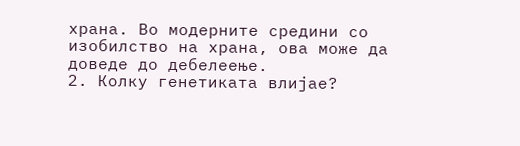храна. Во модерните средини со изобилство на храна, ова може да доведе до дебелеење.
2. Колку генетиката влијае?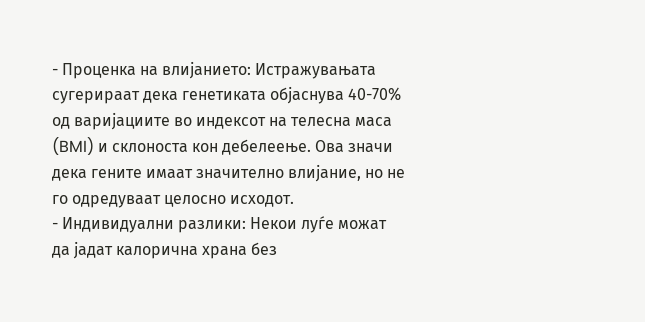- Проценка на влијанието: Истражувањата сугерираат дека генетиката објаснува 40-70% од варијациите во индексот на телесна маса (BMI) и склоноста кон дебелеење. Ова значи дека гените имаат значително влијание, но не го одредуваат целосно исходот.
- Индивидуални разлики: Некои луѓе можат да јадат калорична храна без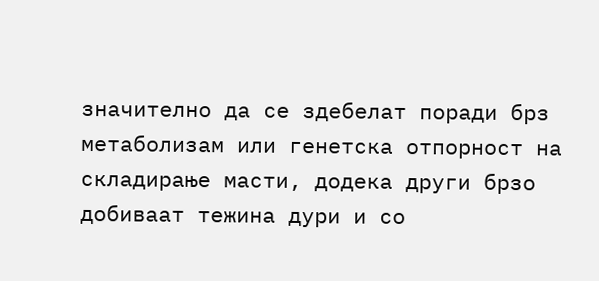значително да се здебелат поради брз метаболизам или генетска отпорност на складирање масти, додека други брзо добиваат тежина дури и со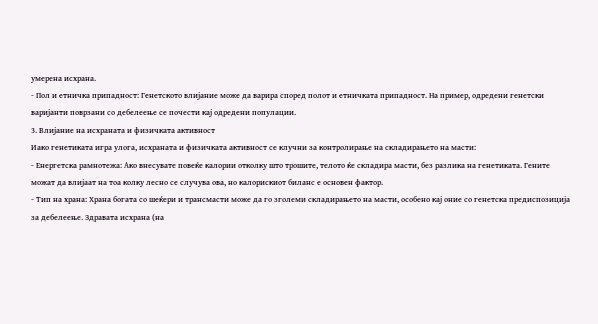умерена исхрана.
- Пол и етничка припадност: Генетското влијание може да варира според полот и етничката припадност. На пример, одредени генетски варијанти поврзани со дебелеење се почести кај одредени популации.
3. Влијание на исхраната и физичката активност
Иако генетиката игра улога, исхраната и физичката активност се клучни за контролирање на складирањето на масти:
- Енергетска рамнотежа: Ако внесувате повеќе калории отколку што трошите, телото ќе складира масти, без разлика на генетиката. Гените можат да влијаат на тоа колку лесно се случува ова, но калорискиот биланс е основен фактор.
- Тип на храна: Храна богата со шеќери и трансмасти може да го зголеми складирањето на масти, особено кај оние со генетска предиспозиција за дебелеење. Здравата исхрана (на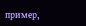пример,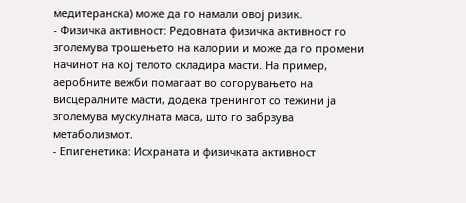медитеранска) може да го намали овој ризик.
- Физичка активност: Редовната физичка активност го зголемува трошењето на калории и може да го промени начинот на кој телото складира масти. На пример, аеробните вежби помагаат во согорувањето на висцералните масти, додека тренингот со тежини ја зголемува мускулната маса, што го забрзува метаболизмот.
- Епигенетика: Исхраната и физичката активност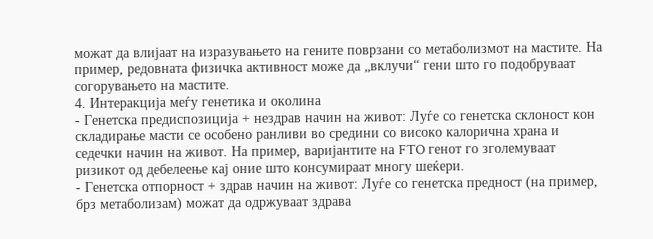можат да влијаат на изразувањето на гените поврзани со метаболизмот на мастите. На пример, редовната физичка активност може да „вклучи“ гени што го подобруваат согорувањето на мастите.
4. Интеракција меѓу генетика и околина
- Генетска предиспозиција + нездрав начин на живот: Луѓе со генетска склоност кон складирање масти се особено ранливи во средини со високо калорична храна и седечки начин на живот. На пример, варијантите на FTO генот го зголемуваат ризикот од дебелеење кај оние што консумираат многу шеќери.
- Генетска отпорност + здрав начин на живот: Луѓе со генетска предност (на пример, брз метаболизам) можат да одржуваат здрава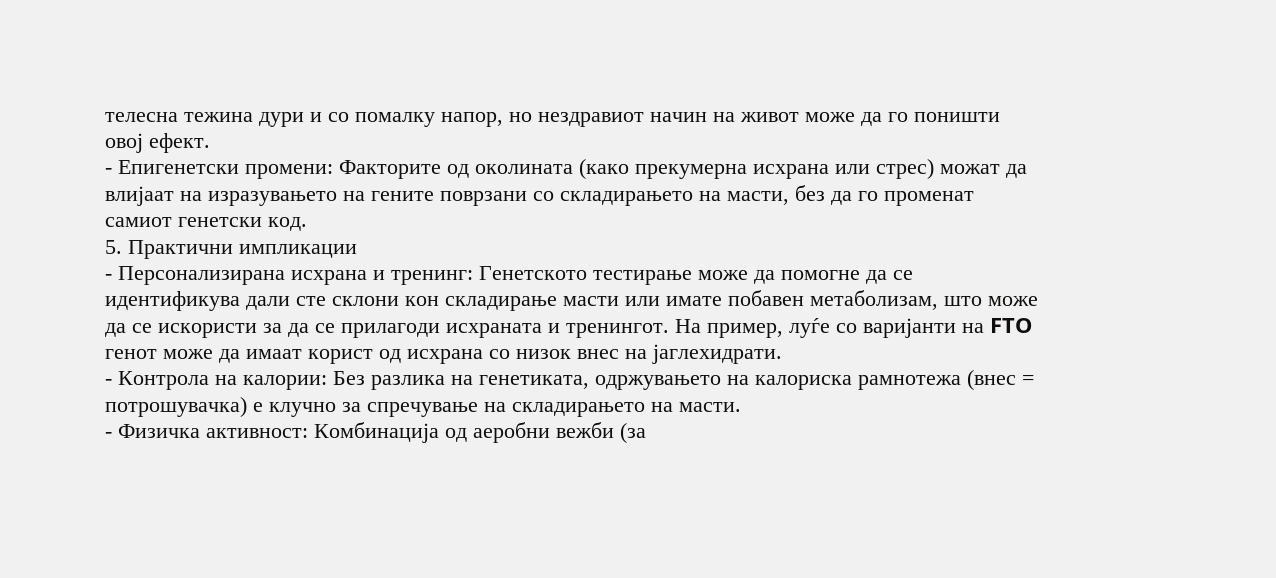телесна тежина дури и со помалку напор, но нездравиот начин на живот може да го поништи овој ефект.
- Епигенетски промени: Факторите од околината (како прекумерна исхрана или стрес) можат да влијаат на изразувањето на гените поврзани со складирањето на масти, без да го променат самиот генетски код.
5. Практични импликации
- Персонализирана исхрана и тренинг: Генетското тестирање може да помогне да се идентификува дали сте склони кон складирање масти или имате побавен метаболизам, што може да се искористи за да се прилагоди исхраната и тренингот. На пример, луѓе со варијанти на FTO генот може да имаат корист од исхрана со низок внес на јаглехидрати.
- Контрола на калории: Без разлика на генетиката, одржувањето на калориска рамнотежа (внес = потрошувачка) е клучно за спречување на складирањето на масти.
- Физичка активност: Комбинација од аеробни вежби (за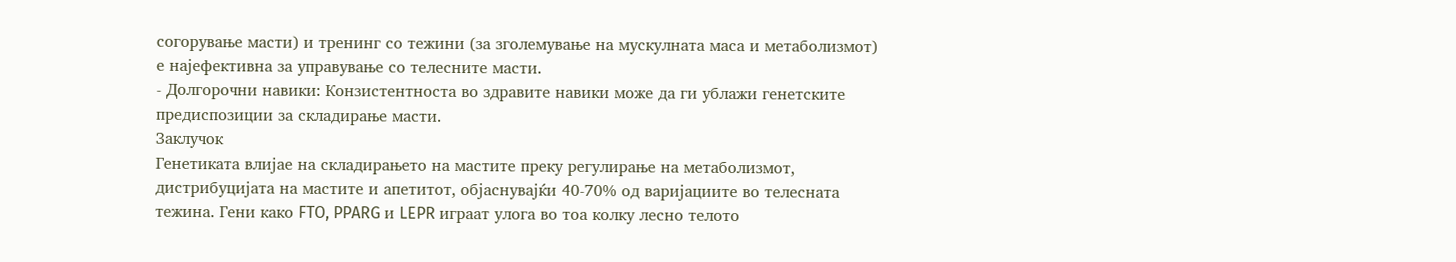согорување масти) и тренинг со тежини (за зголемување на мускулната маса и метаболизмот) е најефективна за управување со телесните масти.
- Долгорочни навики: Конзистентноста во здравите навики може да ги ублажи генетските предиспозиции за складирање масти.
Заклучок
Генетиката влијае на складирањето на мастите преку регулирање на метаболизмот, дистрибуцијата на мастите и апетитот, објаснувајќи 40-70% од варијациите во телесната тежина. Гени како FTO, PPARG и LEPR играат улога во тоа колку лесно телото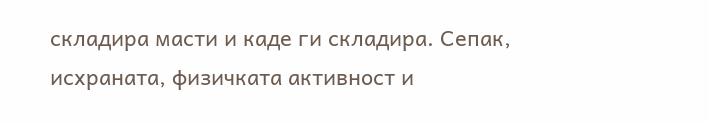складира масти и каде ги складира. Сепак, исхраната, физичката активност и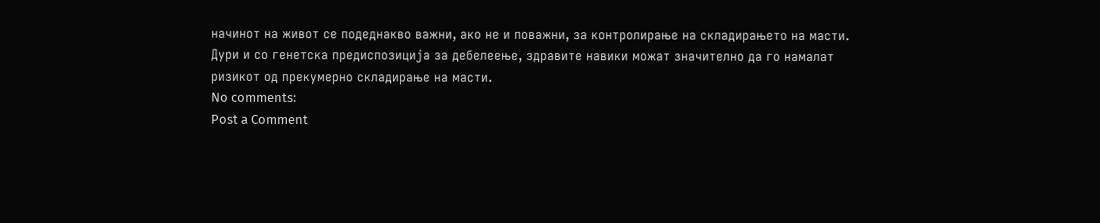начинот на живот се подеднакво важни, ако не и поважни, за контролирање на складирањето на масти. Дури и со генетска предиспозиција за дебелеење, здравите навики можат значително да го намалат ризикот од прекумерно складирање на масти.
No comments:
Post a Comment